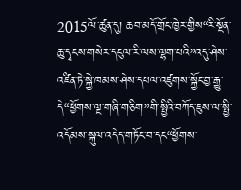2015ལོ་ཚུན་དུ། ཆབ་མདོ་གྲོང་ཁྱེར་གྱིས“རི་སྔོན་ཆུ་དྭངས་གསེར་དངུལ་རི་ལས་ལྷག་པའི”འདུ་ཤེས་འཛིན་ཏེ་སྐྱེ་ཁམས་ཤེས་དཔལ་འཛུགས་སྐྱོང་བྱ་རྒྱུ་དེ“ཕྱོགས་ལྔ་གཞི་གཅིག”གི་སྤྱིའི་བཀོད་ཇུས་ལ་སྤྱི་འདོམས་སྐུལ་འདེད་གཏོང་བ་དང“ཕྱོགས་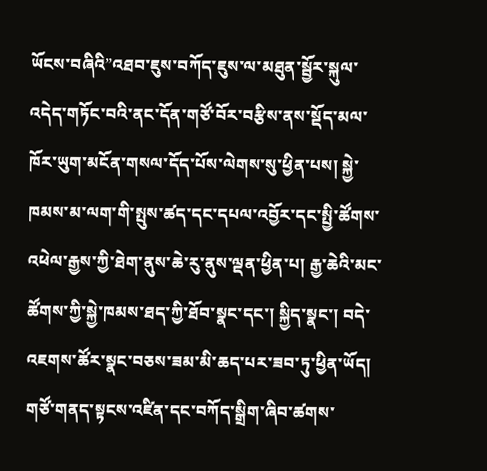ཡོངས་བཞིའི”འཐབ་ཇུས་བཀོད་ཇུས་ལ་མཐུན་སྦྱོར་སྐུལ་འདེད་གཏོང་བའི་ནང་དོན་གཙོ་བོར་བརྩིས་ནས་སྡོད་མལ་ཁོར་ཡུག་མངོན་གསལ་དོད་པོས་ལེགས་སུ་ཕྱིན་པས། སྐྱེ་ཁམས་མ་ལག་གི་སྤུས་ཚད་དང་དཔལ་འབྱོར་དང་སྤྱི་ཚོགས་འཕེལ་རྒྱས་ཀྱི་ཐེག་ནུས་ཆེ་རུ་ནུས་ལྡན་ཕྱིན་པ། རྒྱ་ཆེའི་མང་ཚོགས་ཀྱི་སྐྱེ་ཁམས་ཐད་ཀྱི་ཐོབ་སྣང་དང་། སྐྱིད་སྣང་། བདེ་འཇགས་ཚོར་སྣང་བཅས་ཟམ་མི་ཆད་པར་ཟབ་ཏུ་ཕྱིན་ཡོད།
གཙོ་གནད་སྟངས་འཛིན་དང་བཀོད་སྒྲིག་ཞིབ་ཚགས་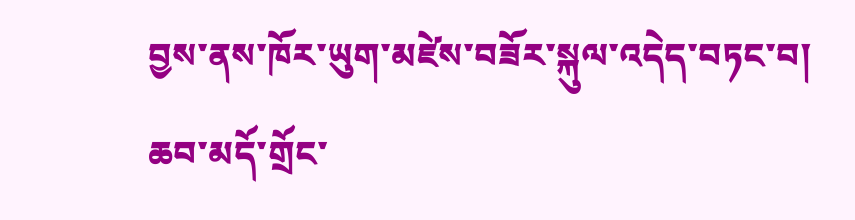བྱས་ནས་ཁོར་ཡུག་མཛེས་བཟོར་སྐུལ་འདེད་བཏང་བ།
ཆབ་མདོ་གྲོང་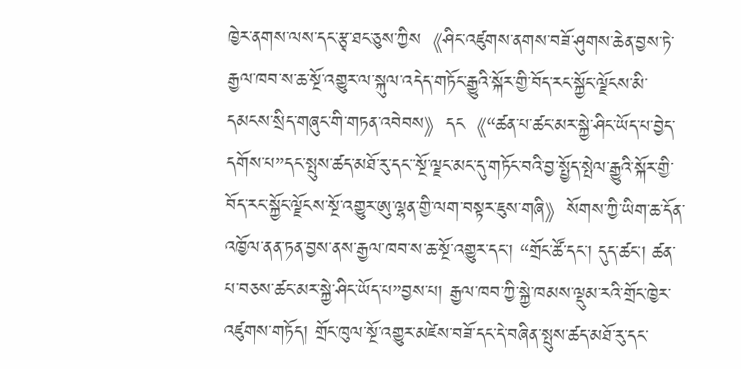ཁྱེར་ནགས་ལས་དང་རྩྭ་ཐང་ཅུས་ཀྱིས《ཤིང་འཛུགས་ནགས་བཟོ་ཤུགས་ཆེན་བྱས་ཏེ་རྒྱལ་ཁབ་ས་ཆ་སྔོ་འགྱུར་ལ་སྐུལ་འདེད་གཏོང་རྒྱུའི་སྐོར་གྱི་བོད་རང་སྐྱོང་ལྗོངས་མི་དམངས་སྲིད་གཞུང་གི་གཏན་འབེབས》དང《“ཚན་པ་ཚང་མར་སྐྱེ་ཤིང་ཡོད་པ་བྱེད་དགོས་པ”དང་སྤུས་ཚད་མཐོ་རུ་དང་་སྔོ་ལྗང་མང་དུ་གཏོང་བའི་བྱ་སྤྱོད་སྤེལ་རྒྱུའི་སྐོར་གྱི་བོད་རང་སྐྱོང་ལྗོངས་སྔོ་འགྱུར་ཨུ་ལྷན་གྱི་ལག་བསྟར་ཇུས་གཞི》སོགས་ཀྱི་ཡིག་ཆ་དོན་འཁྱོལ་ནན་ཏན་བྱས་ནས་རྒྱལ་ཁབ་ས་ཆ་སྔོ་འགྱུར་དང་། “གྲོང་ཚོ་དང་། དུད་ཚང་། ཚན་པ་བཅས་ཚང་མར་སྐྱེ་ཤིང་ཡོད་པ”བྱས་པ། རྒྱལ་ཁབ་ཀྱི་སྐྱེ་ཁམས་ལྡུམ་རའི་གྲོང་ཁྱེར་འཛུགས་གཏོད། གྲོང་ཁུལ་སྔོ་འགྱུར་མཛེས་བཟོ་དང་དེ་བཞིན་སྤུས་ཚད་མཐོ་རུ་དང་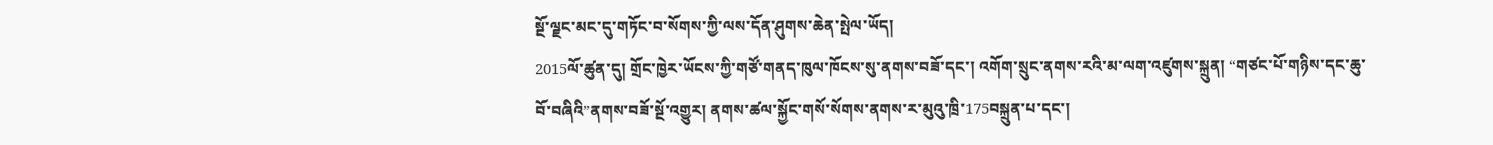སྔོ་ལྗང་མང་དུ་གཏོང་བ་སོགས་ཀྱི་ལས་དོན་ཤུགས་ཆེན་སྤེལ་ཡོད།
2015ལོ་ཚུན་དུ། གྲོང་ཁྱེར་ཡོངས་ཀྱི་གཙོ་གནད་ཁུལ་ཁོངས་སུ་ནགས་བཟོ་དང་། འགོག་སྲུང་ནགས་རའི་མ་ལག་འཛུགས་སྐྲུན། “གཙང་པོ་གཉིས་དང་ཆུ་བོ་བཞིའི”ནགས་བཟོ་སྔོ་འགྱུར། ནགས་ཚལ་སྐྱོང་གསོ་སོགས་ནགས་ར་མུའུ་ཁྲི་175བསྐྲུན་པ་དང་།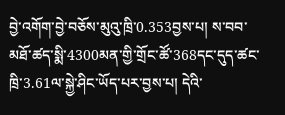བྱེ་འགོག་བྱེ་བཅོས་མུའུ་ཁྲི་0.353བྱས་པ། ས་བབ་མཐོ་ཚད་སྨི་4300མན་གྱི་གྲོང་ཚོ་368དང་དུད་ཚང་ཁྲི་3.61ལ་སྐྱེ་ཤིང་ཡོད་པར་བྱས་པ། དེའི་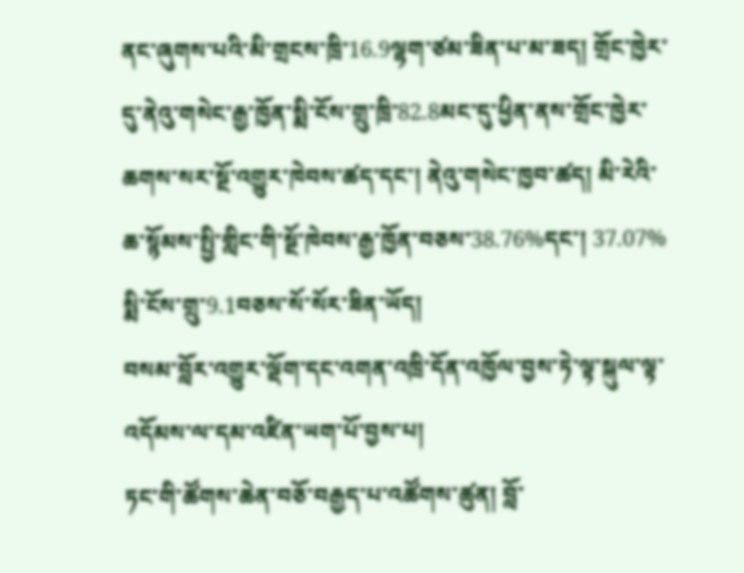ནང་ཞུགས་པའི་མི་གྲངས་ཁྲི་16.9ལྷག་ཙམ་ཟིན་པ་མ་ཟད། གྲོང་ཁྱེར་དུ་ནེའུ་གསེང་རྒྱ་ཁྱོན་སྨི་ངོས་གྲུ་ཁྲི་82.8མང་དུ་ཕྱིན་ནས་གྲོང་ཁྱེར་ཆགས་སར་སྔོ་འགྱུར་ཁེབས་ཚད་དང་། ནེའུ་གསེང་ཁྱབ་ཚད། མི་རེའི་ཆ་སྙོམས་སྤྱི་གླིང་གི་སྔོ་ཁེབས་རྒྱ་ཁྱོན་བཅས་38.76%དང་། 37.07% སྨི་ངོས་གྲུ་9.1བཅས་སོ་སོར་ཟིན་ཡོད།
བསམ་བློར་འགྱུར་ལྡོག་དང་འགན་འཁྲི་དོན་འཁྱོལ་བྱས་ཏེ་ལྟ་སྐུལ་ལྟ་འདོམས་ལ་དམ་འཛིན་ཡག་པོ་བྱས་པ།
ཏང་གི་ཚོགས་ཆེན་བཅོ་བརྒྱད་པ་འཚོགས་ཚུན། བློ་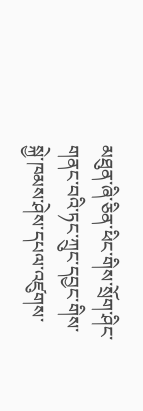མཐུན་ཞི་ཅིན་ཕིང་གིས་སྲོག་ཤིང་གནང་བའི་ཏང་ཀྲུང་དབྱང་གིས་སྐྱེ་ཁམས་ཤེས་དཔལ་འཛུགས་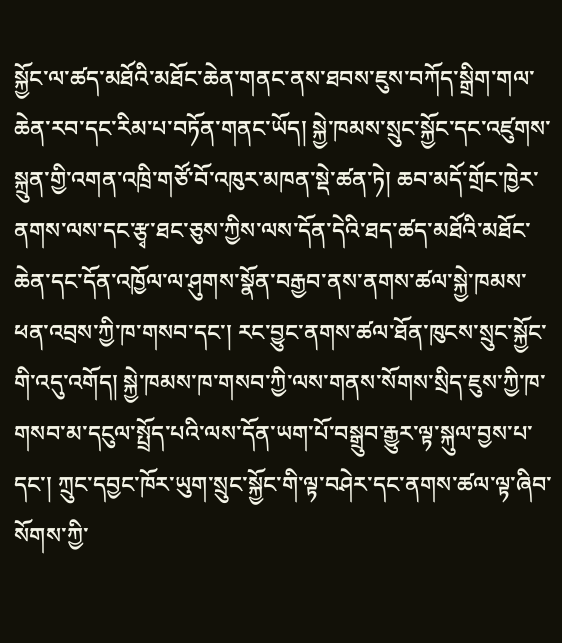སྐྱོང་ལ་ཚད་མཐོའི་མཐོང་ཆེན་གནང་ནས་ཐབས་ཇུས་བཀོད་སྒྲིག་གལ་ཆེན་རབ་དང་རིམ་པ་བཏོན་གནང་ཡོད། སྐྱེ་ཁམས་སྲུང་སྐྱོང་དང་འཛུགས་སྐྲུན་གྱི་འགན་འཁྲི་གཙོ་བོ་འཁུར་མཁན་སྡེ་ཚན་ཏེ། ཆབ་མདོ་གྲོང་ཁྱེར་ནགས་ལས་དང་རྩྭ་ཐང་ཅུས་ཀྱིས་ལས་དོན་དེའི་ཐད་ཚད་མཐོའི་མཐོང་ཆེན་དང་དོན་འཁྱོལ་ལ་ཤུགས་སྣོན་བརྒྱབ་ནས་ནགས་ཚལ་སྐྱེ་ཁམས་ཕན་འབྲས་ཀྱི་ཁ་གསབ་དང་། རང་བྱུང་ནགས་ཚལ་ཐོན་ཁུངས་སྲུང་སྐྱོང་གི་འདུ་འགོད། སྐྱེ་ཁམས་ཁ་གསབ་ཀྱི་ལས་གནས་སོགས་སྲིད་ཇུས་ཀྱི་ཁ་གསབ་མ་དངུལ་སྤྲོད་པའི་ལས་དོན་ཡག་པོ་བསྒྲུབ་རྒྱུར་ལྟ་སྐུལ་བྱས་པ་དང་། ཀྲུང་དབྱང་ཁོར་ཡུག་སྲུང་སྐྱོང་གི་ལྟ་བཤེར་དང་ནགས་ཚལ་ལྟ་ཞིབ་སོགས་ཀྱི་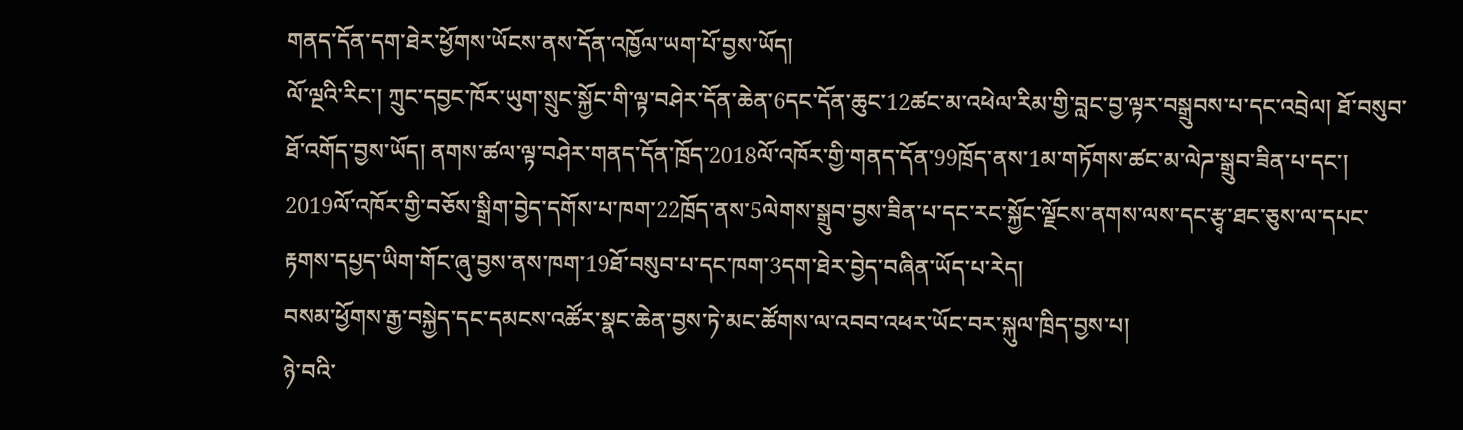གནད་དོན་དག་ཐེར་ཕྱོགས་ཡོངས་ནས་དོན་འཁྱོལ་ཡག་པོ་བྱས་ཡོད།
ལོ་ལྔའི་རིང་། ཀྲུང་དབྱང་ཁོར་ཡུག་སྲུང་སྐྱོང་གི་ལྟ་བཤེར་དོན་ཆེན་6དང་དོན་ཆུང་12ཚང་མ་འཕེལ་རིམ་གྱི་བླང་བྱ་ལྟར་བསྒྲུབས་པ་དང་འབྲེལ། ཐོ་བསུབ་ཐོ་འགོད་བྱས་ཡོད། ནགས་ཚལ་ལྟ་བཤེར་གནད་དོན་ཁྲོད་2018ལོ་འཁོར་གྱི་གནད་དོན་99ཁྲོད་ནས་1མ་གཏོགས་ཚང་མ་ལེཌ་སྒྲུབ་ཟིན་པ་དང་། 2019ལོ་འཁོར་གྱི་བཅོས་སྒྲིག་བྱེད་དགོས་པ་ཁག་22ཁྲོད་ནས་5ལེགས་སྒྲུབ་བྱས་ཟིན་པ་དང་རང་སྐྱོང་ལྗོངས་ནགས་ལས་དང་རྩྭ་ཐང་ཅུས་ལ་དཔང་རྟགས་དཔྱད་ཡིག་གོང་ཞུ་བྱས་ནས་ཁག་19ཐོ་བསུབ་པ་དང་ཁག་3དག་ཐེར་བྱེད་བཞིན་ཡོད་པ་རེད།
བསམ་ཕྱོགས་རྒྱ་བསྐྱེད་དང་དམངས་འཚོར་སྣང་ཆེན་བྱས་ཏེ་མང་ཚོགས་ལ་འབབ་འཕར་ཡོང་བར་སྐུལ་ཁྲིད་བྱས་པ།
ཉེ་བའི་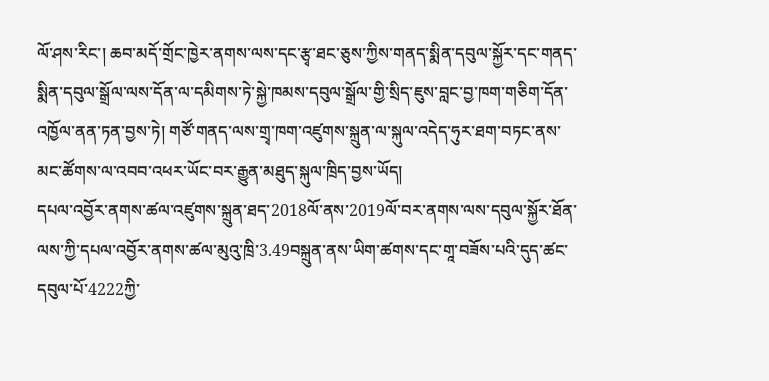ལོ་ཤས་རིང་། ཆབ་མདོ་གྲོང་ཁྱེར་ནགས་ལས་དང་རྩྭ་ཐང་ཅུས་ཀྱིས་གནད་སྨིན་དབུལ་སྐྱོར་དང་གནད་སྨིན་དབུལ་སྒྲོལ་ལས་དོན་ལ་དམིགས་ཏེ་སྐྱེ་ཁམས་དབུལ་སྒྲོལ་གྱི་སྲིད་ཇུས་བླང་བྱ་ཁག་གཅིག་དོན་འཁྱོལ་ནན་ཏན་བྱས་ཏེ། གཙོ་གནད་ལས་གྲྭ་ཁག་འཛུགས་སྐྲུན་ལ་སྐུལ་འདེད་ཧུར་ཐག་བཏང་ནས་མང་ཚོགས་ལ་འབབ་འཕར་ཡོང་བར་རྒྱུན་མཐུད་སྐུལ་ཁྲིད་བྱས་ཡོད།
དཔལ་འབྱོར་ནགས་ཚལ་འཛུགས་སྐྲུན་ཐད་2018ལོ་ནས་2019ལོ་བར་ནགས་ལས་དབུལ་སྐྱོར་ཐོན་ལས་ཀྱི་དཔལ་འབྱོར་ནགས་ཚལ་མུའུ་ཁྲི་3.49བསྐྲུན་ནས་ཡིག་ཚགས་དང་གཱ་བཟོས་པའི་དུད་ཚང་དབུལ་པོ་4222ཀྱི་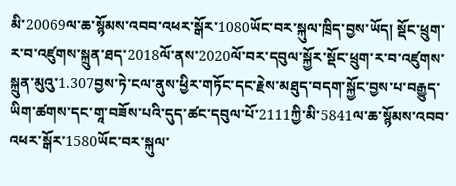མི་20069ལ་ཆ་སྙོམས་འབབ་འཕར་སྒོར་1080ཡོང་བར་སྐུལ་ཁྲིད་བྱས་ཡོད། སྡོང་ཕྲུག་ར་བ་འཛུགས་སྐྲུན་ཐད་2018ལོ་ནས་2020ལོ་བར་དབུལ་སྐྱོར་སྡོང་ཕྲུག་ར་བ་འཛུགས་སྐྲུན་མུའུ་1.307བྱས་ཏེ་ངལ་ནུས་ཕྱིར་གཏོང་དང་རྗེས་མཐུད་བདག་སྐྱོང་བྱས་པ་བརྒྱུད་ཡིག་ཚགས་དང་གཱ་བཟོས་པའི་དུད་ཚང་དབུལ་པོ་2111ཀྱི་མི་5841ལ་ཆ་སྙོམས་འབབ་འཕར་སྒོར་1580ཡོང་བར་སྐུལ་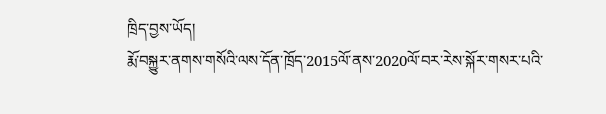ཁྲིད་བྱས་ཡོད།
རྨོ་བསྐྱུར་ནགས་གསོའི་ལས་དོན་ཁྲོད་2015ལོ་ནས་2020ལོ་བར་རེས་སྐོར་གསར་པའི་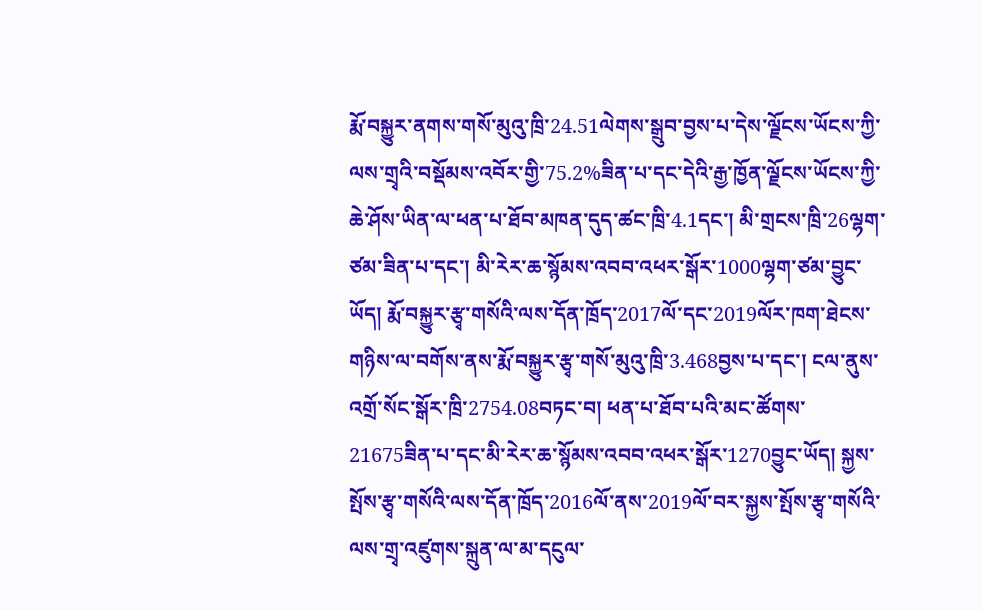རྨོ་བསྐྱུར་ནགས་གསོ་མུའུ་ཁྲི་24.51ལེགས་སྒྲུབ་བྱས་པ་དེས་ལྗོངས་ཡོངས་ཀྱི་ལས་གྲྭའི་བསྡོམས་འབོར་གྱི་75.2%ཟིན་པ་དང་དེའི་རྒྱ་ཁྱོན་ལྗོངས་ཡོངས་ཀྱི་ཆེ་ཤོས་ཡིན་ལ་ཕན་པ་ཐོབ་མཁན་དུད་ཚང་ཁྲི་4.1དང་། མི་གྲངས་ཁྲི་26ལྷག་ཙམ་ཟིན་པ་དང་། མི་རེར་ཆ་སྙོམས་འབབ་འཕར་སྒོར་1000ལྷག་ཙམ་བྱུང་ཡོད། རྨོ་བསྐྱུར་རྩྭ་གསོའི་ལས་དོན་ཁྲོད་2017ལོ་དང་2019ལོར་ཁག་ཐེངས་གཉིས་ལ་བགོས་ནས་རྨོ་བསྐྱུར་རྩྭ་གསོ་མུའུ་ཁྲི་3.468བྱས་པ་དང་། ངལ་ནུས་འགྲོ་སོང་སྒོར་ཁྲི་2754.08བཏང་བ། ཕན་པ་ཐོབ་པའི་མང་ཚོགས་21675ཟིན་པ་དང་མི་རེར་ཆ་སྙོམས་འབབ་འཕར་སྒོར་1270བྱུང་ཡོད། སྐྱས་སྤོས་རྩྭ་གསོའི་ལས་དོན་ཁྲོད་2016ལོ་ནས་2019ལོ་བར་སྐྱས་སྤོས་རྩྭ་གསོའི་ལས་གྲྭ་འཛུགས་སྐྲུན་ལ་མ་དངུལ་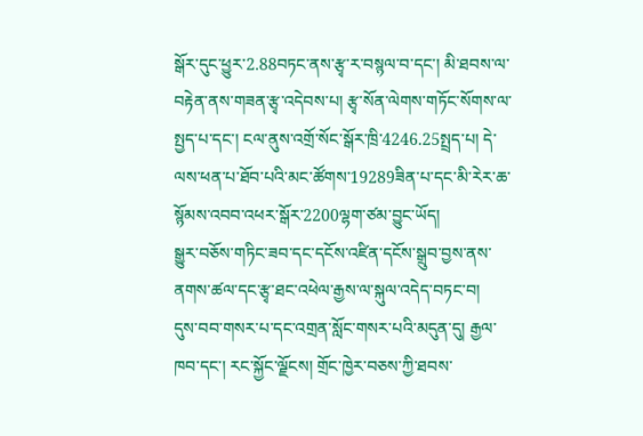སྒོར་དུང་ཕྱུར་2.88བཏང་ནས་རྩྭ་ར་བསྙལ་བ་དང་། མི་ཐབས་ལ་བརྟེན་ནས་གཟན་རྩྭ་འདེབས་པ། རྩྭ་སོན་ལེགས་གཏོང་སོགས་ལ་སྤྱད་པ་དང་། ངལ་ནུས་འགྲོ་སོང་སྒོར་ཁྲི་4246.25སྤྲད་པ། དེ་ལས་ཕན་པ་ཐོབ་པའི་མང་ཚོགས་19289ཟིན་པ་དང་མི་རེར་ཆ་སྙོམས་འབབ་འཕར་སྒོར་2200ལྷག་ཙམ་བྱུང་ཡོད།
སྒྱུར་བཅོས་གཏིང་ཟབ་དང་དངོས་འཛིན་དངོས་སྒྲུབ་བྱས་ནས་ནགས་ཚལ་དང་རྩྭ་ཐང་འཕེལ་རྒྱས་ལ་སྐུལ་འདེད་བཏང་བ།
དུས་བབ་གསར་པ་དང་འགྲན་སློང་གསར་པའི་མདུན་དུ། རྒྱལ་ཁབ་དང་། རང་སྐྱོང་ལྗོངས། གྲོང་ཁྱེར་བཅས་ཀྱི་ཐབས་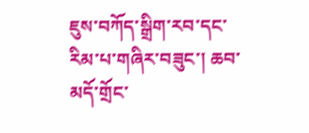ཇུས་བཀོད་སྒྲིག་རབ་དང་རིམ་པ་གཞིར་བཟུང་། ཆབ་མདོ་གྲོང་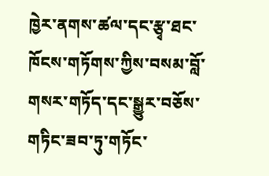ཁྱེར་ནགས་ཚལ་དང་རྩྭ་ཐང་ཁོངས་གཏོགས་ཀྱིས་བསམ་བློ་གསར་གཏོད་དང་སྒྱུར་བཅོས་གཏིང་ཟབ་ཏུ་གཏོང་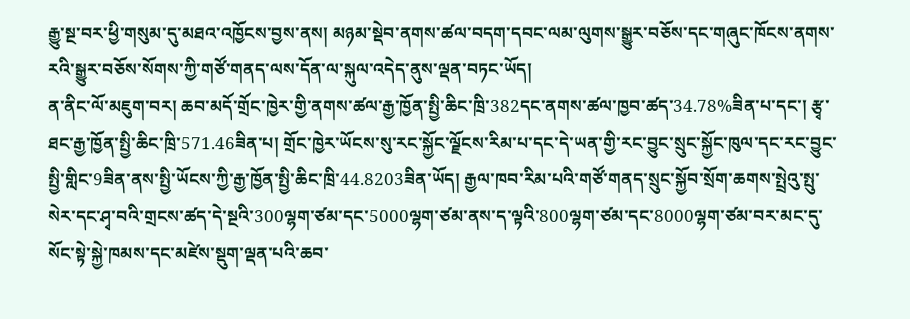རྒྱུ་སྔ་བར་ཕྱི་གསུམ་དུ་མཐའ་འཁྱོངས་བྱས་ནས། མཉམ་སྡེབ་ནགས་ཚལ་བདག་དབང་ལམ་ལུགས་སྒྱུར་བཅོས་དང་གཞུང་ཁོངས་ནགས་རའི་སྒྱུར་བཅོས་སོགས་ཀྱི་གཙོ་གནད་ལས་དོན་ལ་སྐུལ་འདེད་ནུས་ལྡན་བཏང་ཡོད།
ན་ནིང་ལོ་མཇུག་བར། ཆབ་མདོ་གྲོང་ཁྱེར་གྱི་ནགས་ཚལ་རྒྱ་ཁྱོན་སྤྱི་ཆིང་ཁྲི་382དང་ནགས་ཚལ་ཁྱབ་ཚད་34.78%ཟིན་པ་དང་། རྩྭ་ཐང་རྒྱ་ཁྱོན་སྤྱི་ཆིང་ཁྲི་571.46ཟིན་པ། གྲོང་ཁྱེར་ཡོངས་སུ་རང་སྐྱོང་ལྗོངས་རིམ་པ་དང་དེ་ཡན་གྱི་རང་བྱུང་སྲུང་སྐྱོང་ཁུལ་དང་རང་བྱུང་སྤྱི་གླིང་9ཟིན་ནས་སྤྱི་ཡོངས་ཀྱི་རྒྱ་ཁྱོན་སྤྱི་ཆིང་ཁྲི་44.8203ཟིན་ཡོད། རྒྱལ་ཁབ་རིམ་པའི་གཙོ་གནད་སྲུང་སྐྱོབ་སྲོག་ཆགས་སྤྲེའུ་སྤུ་སེར་དང་ཤྭ་བའི་གྲངས་ཚད་དེ་སྔའི་300ལྷག་ཙམ་དང་5000ལྷག་ཙམ་ནས་ད་ལྟའི་800ལྷག་ཙམ་དང་8000ལྷག་ཙམ་བར་མང་དུ་སོང་སྟེ་སྐྱེ་ཁམས་དང་མཛེས་སྡུག་ལྡན་པའི་ཆབ་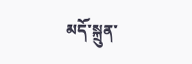མདོ་སྐྲུན་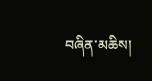བཞིན་མཆིས།